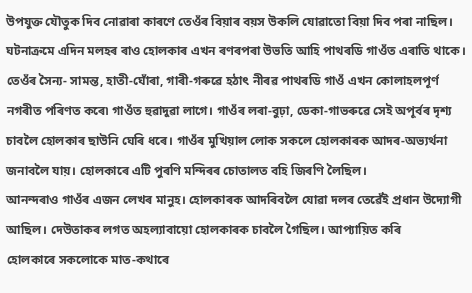উপযুক্ত যৌতুক দিব নোৱাৰা কাৰণে তেওঁৰ বিয়াৰ বয়স উকলি যোৱাতো বিয়া দিব পৰা নাছিল।
ঘটনাক্ৰমে এদিন মলহৰ ৰাও হোলকাৰ এখন ৰণৰপৰা উভতি আহি পাথৰডি গাওঁত এৰাতি থাকে। তেওঁৰ সৈন্য- সামন্ত, হাতী-ঘোঁৰা, গাৰী-গৰুৱে হঠাৎ নীৰৱ পাথৰডি গাওঁ এখন কোলাহলপূৰ্ণ নগৰীত পৰিণত কৰে৷ গাওঁত হুৱাদুৱা লাগে। গাওঁৰ লৰা-বুঢ়া, ডেকা-গাভৰুৱে সেই অপূৰ্বৰ দৃশ্য চাবলৈ হোলকাৰ ছাউনি ঘেৰি ধৰে। গাওঁৰ মুখিয়াল লোক সকলে হোলকাৰক আদৰ-অভ্যৰ্থনা জনাবলৈ যায়। হোলকাৰে এটি পুৰণি মন্দিৰৰ চোতালত বহি জিৰণি লৈছিল।
আনন্দৰাও গাওঁৰ এজন লেখৰ মানুহ। হোলকাৰক আদৰিবলৈ যোৱা দলৰ তেৱেঁই প্ৰধান উদ্যোগী আছিল। দেউতাকৰ লগত অহল্যাবায়ো হোলকাৰক চাবলৈ গৈছিল। আপ্যায়িত কৰি
হোলকাৰে সকলোকে মাত-কথাৰে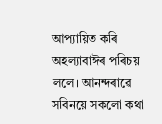আপ্যায়িত কৰি অহল্যাবাঈৰ পৰিচয় ললে। আনন্দৰাৱে সবিনয়ে সকলো কথা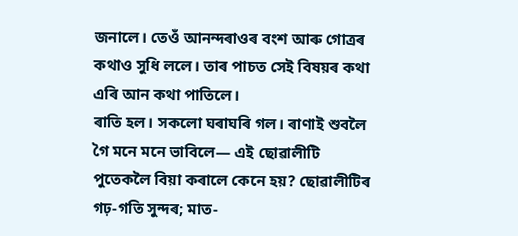জনালে। তেওঁ আনন্দৰাওৰ বংশ আৰু গোত্ৰৰ কথাও সুধি ললে। তাৰ পাচত সেই বিষয়ৰ কথা এৰি আন কথা পাতিলে।
ৰাতি হল। সকলো ঘৰাঘৰি গল। ৰাণাই শুবলৈ গৈ মনে মনে ভাবিলে— এই ছোৱালীটি পুতেকলৈ বিয়া কৰালে কেনে হয়? ছোৱালীটিৰ গঢ়-গতি সুন্দৰ; মাত-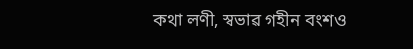কথা লণী, স্বভাৱ গহীন বংশও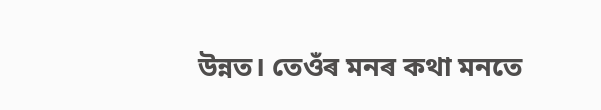উন্নত। তেওঁৰ মনৰ কথা মনতে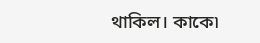থাকিল। কাকে৷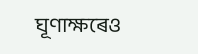ঘূণাক্ষৰেও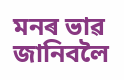মনৰ ভাৱ জানিবলৈ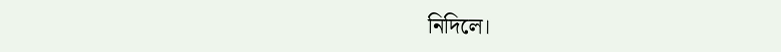নিদিলে।